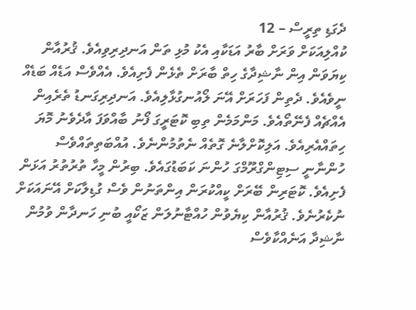ދެގަޑި ތިރީސް – 12
ކުއްލިއަކަށް ވަރަށް ބާރު އަޑަކާއި އެކު މުޅި ތަން އަނދިރިވިއެވެ. ޤުރުއާން ކިޔަވަން އިން ނާޝިދާގެ ހިތް ބާރަށް ތެޅެން ފެށިއެވެ. އެއްވެސް އަޑެއް ބަޑެއް ނީވެއެވެ. ދެތިން ފަހަރަށް އޭނަ ލޯއުނގުޅާލިއެވެ. އަނދިރިގަނޑު ތެރެއިން އެއްޗެއް ފެނޭތޯއެވެ. މަންމަމެން ތިބި ކޮޓަރީގަ ފޯނު ބާއްވަފަ އާދެވެނު މޮޔަ ހިތައްއެރިއެވެ. އަލިކޮށްލާނެ ގޮތެއް ނެތުމުންނެވެ. އުއްބަތިތައްވެސް ހުންނާނީ ސިޓިންގްރޫމްގަ ހުންނަ ކަބަޑުގައެވެ. ބިރުން މީހާ ތުރުތުރު އަޅަން ފެށިއެވެ. ކޮޓަރިން ބޭރަށް ކީއްކުރަން އިންތަނުން ވެސް ގުޑިލާކަށް އޭނައަކަށް ނުކެރުނެވެ. ޤުރުއާން ކިޔެވުން ހުއްޓާނުލަން ޒަކޯއީ ބުނި ހަނދާން ވުމުން ނާޝިދާ އަނެއްކާވެސް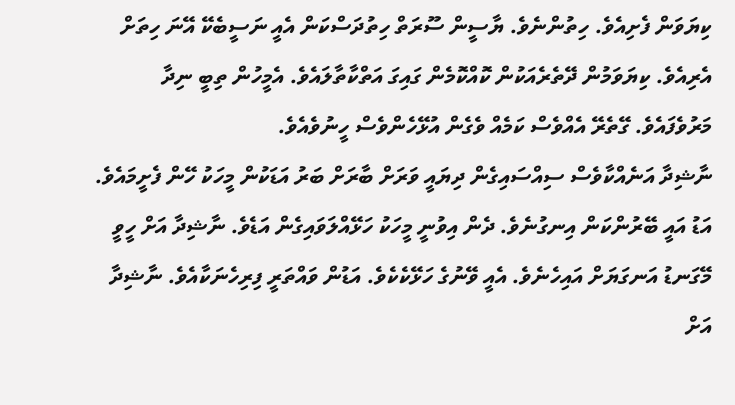ކިޔަވަން ފެށިއެވެ. ހިތުންނެވެ. ޔާސީން ސޫރަތް ހިތުދަސްކަން އެއީ ނަސީބެކޭ އޭނަ ހިތަށް އެރިއެވެ. ކިޔަވަމުން ދޭތެރެއަކުން ކޮއްކޮމެން ގައިގަ އަތްކާތާލައެވެ. އެމީހުން ތިބީ ނިދާ މަރުވެފައެވެ. ގޭތެރޭ އެއްވެސް ކަމެއް ވެގެން އުޅޭހެންވެސް ހީނުވެއެވެ.
ނާޝިދާ އަނެއްކާވެސް ސިއްސައިގެން ދިޔައީ ވަރަށް ބާރަށް ބަރު އަޑަކުން މީހަކު ހޭން ފެށީމައެވެ. އަޑު އައީ ބޭރުންކަން އިނގުނެވެ. ދެން އިވުނީ މީހަކު ހަޅޭއްލަވައިގެން އަޑެވެ. ނާޝިދާ އަށް ހީވީ މޭގަނޑު އަނގަޔަށް އައިހެނެވެ. އެއީ ވޭނުގެ ހަޅޭކެކެވެ. އަޑުން ވައްތަރީ ފިރިހެނަކާއެވެ. ނާޝިދާ އަށް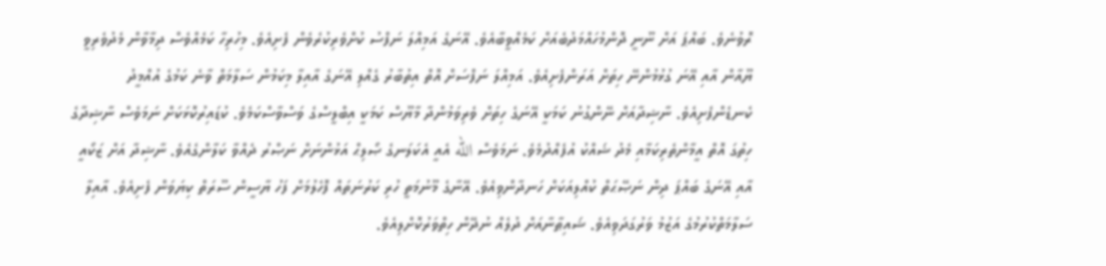ރޮވުނެވެ. ބައްޕަ އަށް ނޫނީ ދޮންމުހައްމަދުބެއަށް ކަމެއްވީބާއެވެ. އޭނަގެ އަމިއްލަ ނަފްސު ކުށްވެރިކުރެވެން ފެށިއެވެ. މިހުރިހާ ކަމެއްވެސް ދިމާވާން މެދުވެރިވީ ޔޫއާން އާއި އޭނަ ގުޅުމުންނޭ ހިތަށް އަރަންފެށިއެވެ. އަމިއްލަ ނަފްސަށް އޮތް އިތުބާރު ގެއްލި އޭނަގެ އާއިލާ މިކަމުން ސަލާމަތް ވާނެ ކަމުގެ އުއްމީދު ކެނޑެންފެށިއެވެ. ނާޝިދާއަށް ނޭންގުނު ކަމަކީ އޭނަގެ ހިތަށް ވެރިވަމުންދާ މާޔޫސް ކަމަކީ އިބްލީސްގެ ވަސްވާސްކަމެވެ. ކުޑައިރުކޮޅަކަށް ނަމަވެސް ނާޝިދާގެ ހިތުގަ އޮތް އީމާންތެރިކަމާއި މެދު ޝައްކު އުފެއްދުމެވެ. ނަމަވެސް الله އެއީ އެކަލަނގެ ޞޯލިޙް އަޅުންނަށް ނަޞްރު ދެއްވާ ކަލާންގެއެވެ. ނާޝިދާ އަށް ޒަކޯއީ އާއި އޭނަގެ ބައްޕަ ދިން ނަޞޭޙަތް ކުއްލިއަކަށް ހަނދާންވިއެވެ. އޭނާގެ މޫނުމަތީ ހުރި ކަރުނަތައް ފޮހެލުމަށް ފަހު ޔާސީން ސޫރަތް ކިޔަވަން ފެށިއެވެ. އާއިލާ ސަލާމަތްކުރުމުގެ އަޒުމު ވަރުގަދަވިއެވެ. ޝައިޠާނާއަށް ދުލެއް ނުދޭން ހިތްވަރުކޮށްލިއެވެ.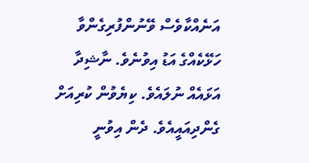އަނެއްކާވެސް ވޭނުންފުރިގެންވާ ހަޅޭކެއްގެ އަޑު އިވުނެވެ. ނާޝިދާ އަޅައެއް ނުލައެވެ. ކިޔެވުން ކުރިއަށް ގެންދިއައީއެވެ. ދެން އިވުނީ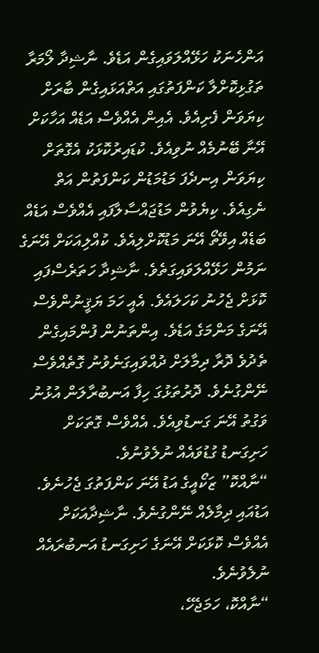އަންހެނަކު ހަޅޭއްލަވައިގެން އަޑެވެ. ނާޝިދާ ލޯމަރާ ތަގުޅިކޮށްލާ ކަންފަތުގައި އަތްއަޅައިގެން ބާރަށް ކިޔަވަން ފެށިއެވެ. އެއިން އެއްވެސް އަޑެއް އަހާކަށް އޭނާ ބޭނުމެއް ނުވިއެވެ. ކުޑައިރުކޮޅަކު އެގޮތަށް ކިޔަވަން އިނދެފަ މަޑުމަޑުން ކަންފަތުން އަތް ނެގިއެވެ. ކިޔެވުން މަޑުޖައްސާލާފައި އެއްވެސް އަޑެއް ބަޑެއް އިވޭތޯ އޭނަ މަޑުކޮށްލިއެވެ. ކުއްލިއަކަށް އޭނަގެ ނަމުން ހަޅޭއްލަވައިގަތެވެ. ނާޝިދާ ހަތަރެސްފައި ކޮޅަށް ޖެހުނު ކަހަލައެވެ. އެއީ ހަމަ ޔަޤީނުންވެސް އޭނަގެ މަންމަގެ އަޑެވެ. އިންތަނުން ފުންމައިގެން ތެދުވެ ދޮރާ ދިމާލަށް ދުއްވައިގަނެވުނު ގޮތެއްވެސް ނޭންގުނެވެ. ދޮރުތަޅުގަ ހިފާ އަނބުރާލަން އުޅުނު ވަގުތު އޭނަ ގަނޑުވިއެވެ. އެއްވެސް ގޮތަކަށް ހަށިގަނޑު ގުޑުވައެއް ނުލެވުނުވެ.
“ނާއްކޮ” ޒަކޯއީގެ އަޑު އޭނަ ކަންފަތުގަ ޖެހުނެވެ. އަޑުއައި ދިމާލެއް ނޭންގުނެވެ. ނާޝިދާއަކަށް އެއްވެސް ކޮޅަކަށް އޭނަގެ ހަށިގަނޑު އަނބުރައެއް ނުލެވުނެވެ.
“ނާއްކޮ، ހަމަޖެހޭ،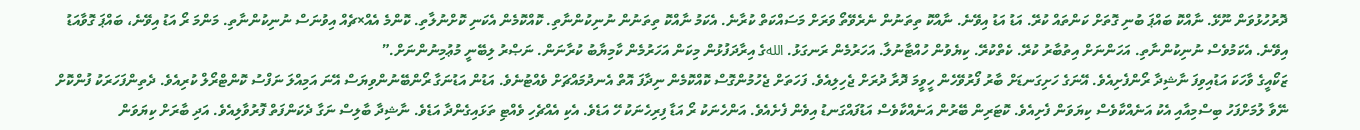ދޮރުހުޅުވަން ނޫޅޭ. ނާއްކޮ ބައްޕަ ބުނި ގޮތަށް ކަންތައް ކުރޭ. އަޑު އަޑު އިވޭނެ. ނާއްކޮ ތިތަނުން ނެރެވޭތޯ ވަރަށް މަސައްކަތް ކުރާނެ. އެކަމު ނާއްކޮ ތިތަނުން ނުނިކުންނާތި. ކޮއްކޮމެން އެކަނި ކޮށްނުލާތި. ކޮންމެ އެއް×ޗެއް އިވުނަސް ނުނިކުންނާތި. މަންމަ ރޯ އަޑު އިވޭނެ، ބައްޕަ ގޮވާއަޑު އިވޭނެ. އެކަމުވެސް ނުނިކުންނާތި. އަހަންނަށް އިތުބާރު ކުރޭ. ކެތްކުރޭ. ކިޔެވުން ހުއްޓާނުލާ. އަހަރުމެން ރަނގަޅު. اللهގެ އިރާދަފުޅުން މިކަން އަހަރުމެން ކާމިޔާބު ކުރާނަން. ނަޞްރު ލިބޭނީ މުޢުމިނުންނަށް.”
ޒަކޯއީގެ ވާހަކަ އަޑުއިވިފަ ނާޝިދާ ރޯންފެށިއެވެ. އޭނަގެ ހަށިގަނޑަށް ބާރު ފޯރުވޭހެން ހީވީމަ ދޮރާ ދުރަށް ޖެހިލިއެވެ. ފަހަތަށް ޖެހުމުންގޮސް ކޮއްކޮމެން ނިދާފަ އޮތް އެނދުމައްޗަށް ވެއްޓުނެވެ. އަޑުން އަޑުނަގާ ރޯންބޭނުންވިޔަސް އޭނަ އަމިއްލަ ނަފްސު ކޮންޓްރޯލް ކުރިއެވެ. ދެތިންފަހަރަކު ފުންކޮށް ނޭވާ ލުމަށްފަހު ބިސްމިއާއި އެކު އަނެއްކާވެސް ކިޔަވަން ފެށިއެވެ. ކޮޓަރިން ބޭރުން އަނެއްކާވެސް އަޑުފައްގަނޑު އިވެން ފެށެއެވެ. އަންހެނަކު ރޯ އަޑާ ފިރިހެނަކު ހޭ އަޑެވެ. އެކި އެއްޗެހި ވެއްޓި ތަޅައިގެންދާ އަޑެވެ. ނާޝިދާ ބާލިސް ނަގާ ދެކަންފަތް ފޮރުވާލިއެވެ. އަދި ބާރަށް ކިޔަވަން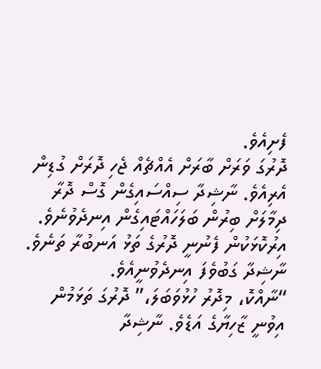ފެށިއެވެ.
ދޮރުގަ ވަރަށް ބާރަށް އެއްޗެއް ޖެހި ދޮރަށް ގުޑިން އެރިއެވެ. ނާޝިދާ ސިއްސައިގެން ގޮސް ދޮރާ ދިމާލަށް ބިރުން ބަލަހައްޓައިގެން އިނދެވުނެވެ. އިރުކޮޅަކުން ފެނުނީ ދޮރުގެ ތަޅު އަނބުރާ ތަނެވެ. ނާޝިދާ ގަބުވެފަ އިނދެވުނީއެވެ.
“ނާއްކޮ، މިދޮރު ހުޅުވަބަލަ،” ދޮރުގަ ތަޅަމުން އިވުނީ ޒާހިޔާގެ އަޑެވެ. ނާޝިދާ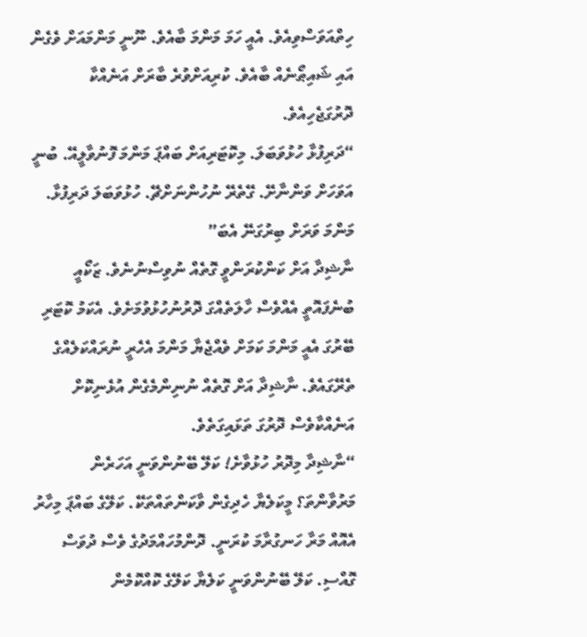ހިތްއަވަސްވިއެވެ. އެއީ ހަމަ މަންމަ ބާއެވެ. ނޫނީ މަންމައަށް ވެގެން އައި ޝައިޠޯނެއް ބާއެވެ. ކުރިއަށްވުރެ ބާރަށް އަނެއްކާ ދޮރުގަޖެހިއެވެ.
“ދަރިފުޅާ ހުޅުވަބަލަ. މިކޮޓަރިއަށް ބައްޕަ މަންމަ ފޮނުވާލީއޭ. ބުނީ އަވަހަށް ވަންނާށޭ. ގޭތެރޭ ނުހުންނަށްޗޭ. ހުޅުވަބަލަ ދަރިފުޅާ. މަންމަ ވަރަށް ބިރުގަނޭ އެބަ”
ނާޝިދާ އަށް ކަންކުރަންވީ ގޮތެއް ނުވިސްނުނެވެ. ޒަކޯއީ ބުނެފައޮތީ އެއްވެސް ހާލަތެއްގަ ދޮރުނުހުޅުވުމަށެވެ. އެކަމު ކޮޓަރި ބޭރުގަ އެއީ މަންމަ ކަމަށް ވެއްޖެޔާ މަންމަ އެހެރީ ނުރައްކަލެއްގެ ތެރޭގައެވެ. ނާޝިދާ އަށް ގޮތެއް ނުނިންމެގެން އުޅެނިކޮށް އަނެއްކާވެސް ދޮރުގަ ތަޅައިގަތެވެ.
“ނާޝިދާ މިދޮރު ހުޅުވާށެ! ކަލޭ ބޭނުންވަނީ އަހަރެން މަރުވާންތަ؟ މީކަލެޔާ ހެދިގެން ވާކަންތައްތަކޭ. ކަލޭގެ ބައްޕަ މިހާރު އެއޮއް މަރާ ހަނގުރާމަ ކުރަނީ. ދޮންމުހައްމަދުގެ ވެސް ދުވަސް ގޮއްސި. ކަލޭ ބޭނުންވަނީ ކަލެޔާ ކަލޭގެ ކޮއްކޮމެން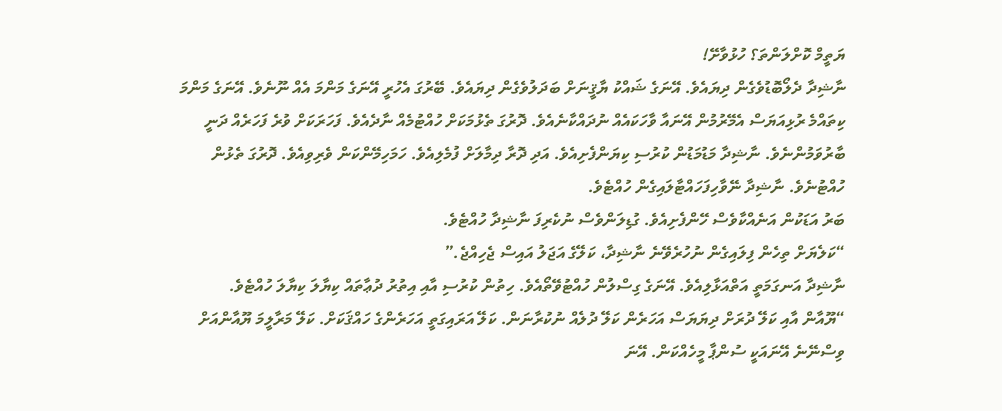ޔަތީމް ކޮށްލަންތަ؟ ހުޅުވާށޭ!
ނާޝިދާ ދެލޯބޮޑުވެގެން ދިޔައެވެ. އޭނަގެ ޝައްކު ޔާޤީނަށް ބަދަލުވެގެން ދިޔައެވެ. ބޭރުގަ އެހުރީ އޭނަގެ މަންމަ އެއް ނޫނެވެ. އޭނަގެ މަންމަ ކިތައްމެ ރުޅިއަޔަސް އެމޭރުމުން އޭނައާ ވާހަކައެއް ނުދައްކާނެއެވެ. ދޮރުގަ ތެޅުމަކަށް ހުއްޓުމެއް ނާދެއެވެ. ފަހަރަކަށް ވުރެ ފަހަރެއް ދަނީ ބާރުވަމުންނެވެ. ނާޝިދާ މަޑުމަޑުން ކުރުސި ކިޔަންފެށިއެވެ. އަދި ދޮރާ ދިމާލަށް ފުމެލިއެވެ. ހަމަހިމޭންކަން ވެރިވިއެވެ. ދޮރުގަ ތެޅުން ހުއްޓުނެވެ. ނާޝިދާ ނޭވާހިފަހައްޓާލައިގެން ހުއްޓެވެ.
ބަރު އަޑަކުން އަނެއްކާވެސް ހޭންފެށިއެވެ. ގުޑިލަންވެސް ނުކެރިފަ ނާޝިދާ ހުއްޓެވެ.
“ކަލެޔަށް ތިހެން ފިލައިގެން ނުހުރެވޭނެ ނާޝިދާ، ކަލޭގެ އަޖަލު އައިސް ޖެހިއްޖެ.”
ނާޝިދާ އަނގަމަތީ އަތްއަޅާލިއެވެ. އޭނަގެ ގިސްލުން ހުއްޓުވޭތޯއެވެ. ހިތުން ކުރުސި އާއި އިތުރު ދުޢާތައް ކިޔާލަ ކިޔާލަ ހުއްޓެވެ.
“ޔޫއާން އާއި ކަލޭ ދުރަށް ދިޔަޔަސް އަހަރެން ކަލޭ ދުލެއް ނުކުރާނަން. ކަލޭ އަރައިގަތީ އަހަރެންގެ ހައްޤަކަށް. ކަލޭ މަރާލީމަ ޔޫއާންއަށް ވިސްނޭނެ އޭނައަކީ ސުންޕާ މީހެއްކަން. އޭނަ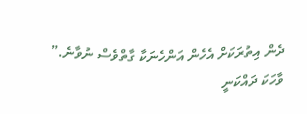ދެން އިތުރަކަށް އެހެން އަންހެނަކާ ގާތްވެސް ނުވާނެ.”
ވާހަކަ ދައްކަނީ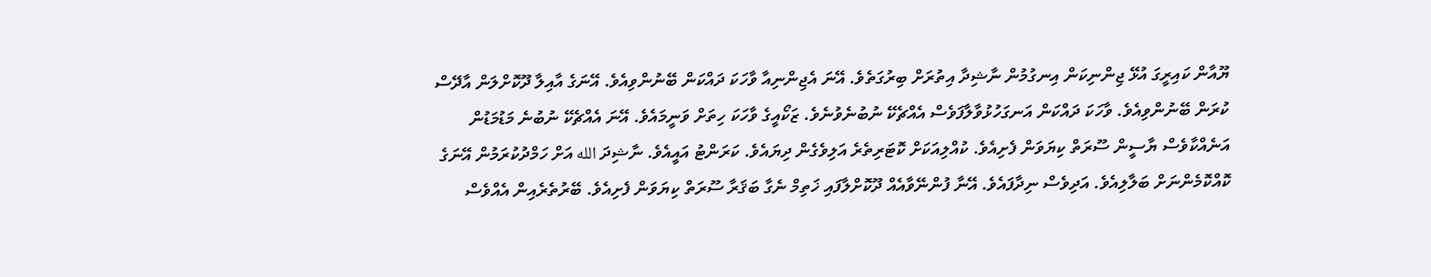ޔޫއާން ކައިރީގަ އުޅޭ ޖިންނިކަން އިނގުމުން ނާޝިދާ އިތުރަށް ބިރުގަތެވެ. އޭނަ އެޖިންނިއާ ވާހަކަ ދައްކަން ބޭނުންވިއެވެ. އޭނަގެ އާއިލާ ދޫކޮށްލަން އާދޭސް ކުރަން ބޭނުންވިއެވެ. ވާހަކަ ދައްކަން އަނގަހުޅުވާލާފަވެސް އެއްޗެކޭ ނުބުނެވުނެވެ. ޒަކޯއީގެ ވާހަކަ ހިތަށް ވަނީމައެވެ. އޭނަ އެއްޗެކޭ ނުބުނެ މަޑުމަޑުން އަނެއްކާވެސް ޔާސީން ސޫރަތް ކިޔަވަން ފެށިއެވެ. ކުއްލިއަކަށް ކޮޓަރިތެރެ އަލިވެގެން ދިޔައެވެ. ކަރަންޓު އައީއެވެ. ނާޝިދަ الله އަށް ހަމްދުކުރަމުން އޭނަގެ ކޮއްކޮމެންނަށް ބަލާލިއެވެ. އަދިވެސް ނިދާފައެވެ. އޭނާ ފުންނޭވާއެއް ދޫކޮށްލާފައި ޚަތިމް ނެގާ ބަޤަރާ ސޫރަތް ކިޔަވަން ފެށިއެވެ. ބޭރުތެރެއިން އެއްވެސް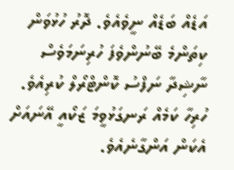އަޑެއް ބަޑެއް ނީވެއެވެ. ދޮރު ހުޅުވަން ކިތަންމެ ބޭނުންވެފަ ހުރިނަމަވެސް ނާޝިދާ ނަފްސު ކޮންޓްރޯލް ކުރިއެވެ. ހުރިހާ ކަމެއް ރަނގަޅުވީމަ ޒަކޯއީ އޭނައަށް އެކަން އަންގާނެއެވެ.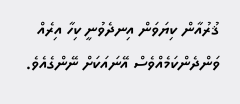ޤުރުއާން ކިޔަވަން އިނދެވުނީ ކިހާ އިރެއް ވަންދެންކަމެއްވެސް އޭނައަކަށް ނޭންގެއެވެ.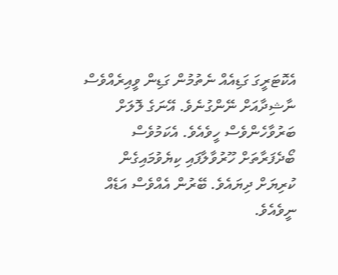އެކޮޓަރީގަ ގަޑިއެއް ނެތުމުން ގަޑިން ވީއިރެއްވެސް ނާޝިދާއަށް ނޭންގުނެވެ. އޭނަގެ ލޮލަށް ބަރުވާހެންވެސް ހީވެއެވެ. އެކަމުވެސް ބޯދެފަރާތަށް ހޫރުވާލާފައި ކިޔެވުމައިގެން ކުރިޔަށް ދިޔައެވެ. ބޭރުން އެއްވެސް އަޑެއް ނީވެއެވެ.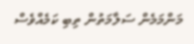މަންމަމެން ސަލާމަތުން ތިބި ކަމެއްވެސް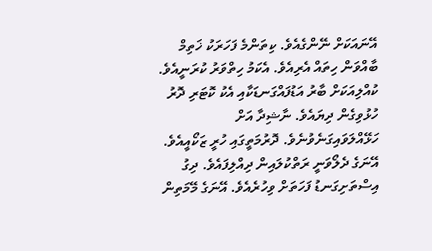އޭނައަކަށް ނޭންގެއެވެ. ކިތަންމެ ފަހަރަކު ޚަތިމް ބާއްވަން ހިތައް އެރިއެވެ. އެކަމު ހިތްވަރު ކުރަނީއެވެ.
ކުއްލިއަކަށް ބާރު އަޑުފައްގަނޑަކާއި އެކު ކޮޓަރި ދޮރު ހުޅުވިގެން ދިޔައެވެ. ނާޝިދާ އަށް ހަޅޭއްލަވައިގަނެވުނެވެ. ދޮރުމަތީގައި ހުރީ ޒަކޯއީއެވެ. އޭނަގެ ދެލޯވަނީ ރަތްކުލައިން ދިއްލިފައެވެ. ދިގު އިސްތަށިގަނޑު ފަހަތަށް ވިހުރެއެވެ. އޭނަގެ މޭމަތިން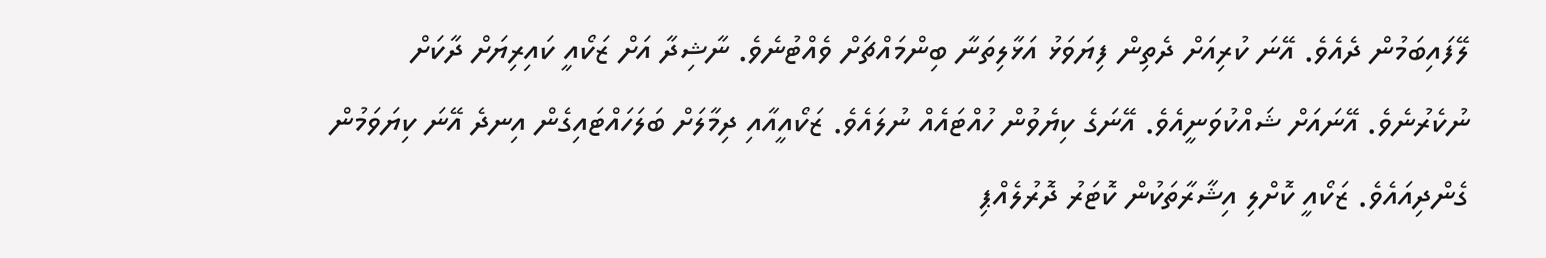ލޭފައިބަމުން ދެއެވެ. އޭނަ ކުރިއަށް ދެތިން ފިޔަވަޅު އަޅާލިތަނާ ބިންމައްޗަށް ވެއްޓުނެވެ. ނާޝިދާ އަށް ޒަކޯއީ ކައިރިޔަށް ދާކަށް ނުކެރުނެވެ. އޭނައަށް ޝައްކުވަނީއެވެ. އޭނަގެ ކިޔެވުން ހުއްޓައެއް ނުލައެވެ. ޒަކޯއީއާއި ދިމާލަށް ބަލަހައްޓައިގެން އިނދެ އޭނަ ކިޔަވަމުން ގެންދިއައެވެ. ޒަކޯއީ ކޮށްލި އިޝާރާތަކުން ކޮޓަރު ދޮރުލެއްޕި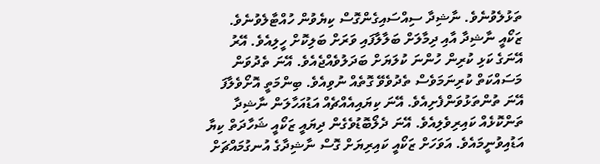ތަޅުލެވުނެވެ. ނާޝިދާ ސިއްސައިގެންގޮސް ކިޔެވުން ހުއްޓާލެވުނެވެ. ޒަކޯއީ ނާޝިދާ އާއި ދިމާލަށް ބަލާލާފައި ވަރަށް ބަލިކޮށް ހީލިއެވެ. އޭރު އޭނަގެ ކަޅި ކުރިން ހުންނަ ކުލަޔަށް ބަދަލުވެއްޖެއެވެ. އޭނަ ތެދުވަން މަސައްކަތް ކުރިނަމަވެސް ތެދުވެވޭ ގޮތެއް ނުވިއެވެ. ބިންމަތީ އޮށޯވެލާފަ އޭނަ ތުންތަޅުވަންފެށިއެވެ. އޭނަ ކިޔައިއެއްޗެއް އަޑުއަހާލަން ނާޝިދާ ތަންކޮޅެއް ކައިރިވެލިއެވެ. އޭނަ ދެލޯބޮޑުވެގެން ދިޔައީ ޒަކޯއީ ޝަހާދަތް ކިޔާ އަޑުއިވުނީމައެވެ. އަވަހަށް ޒަކޯއީ ކައިރިޔަށް ގޮސް ނާޝިދާގެ އުނގުމައްޗަށް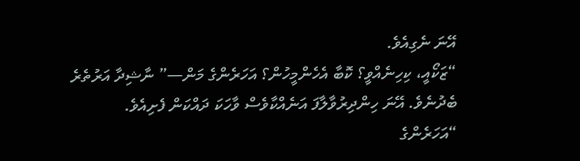އޭނަ ނެގިއެވެ.
“ޒަކޯއީ، ކިހިނެއްވީ؟ ކޮބާ އެހެންމީހުން؟ އަހަރެންގެ މަން—” ނާޝިދާ އަރުތެރެ ބެދުނެވެ. އޭނަ ހިންދިރުވާލާފަ އަނެއްކާވެސް ވާހަކަ ދައްކަން ފެށިއެވެ.
“އަހަރެންގެ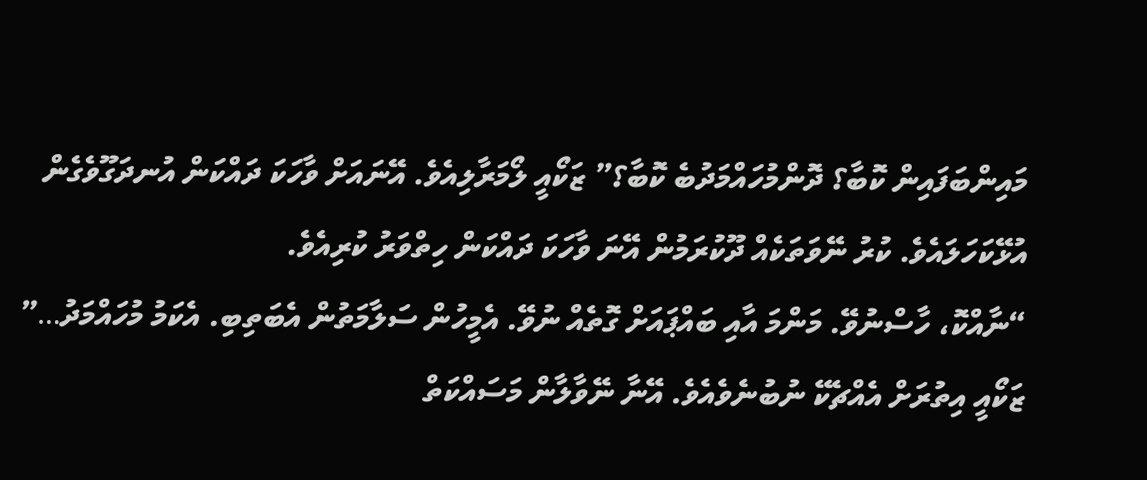މައިންބަފައިން ކޮބާ؟ ދޮންމުހައްމަދުބެ ކޮބާ؟” ޒަކޯއީ ލޯމަރާލިއެވެ. އޭނައަށް ވާހަކަ ދައްކަން އުނދަގޫވެގެން އުޅޭކަހަލައެވެ. ކުރު ނޭވަތަކެއް ދޫކުރަމުން އޭނަ ވާހަކަ ދައްކަން ހިތްވަރު ކުރިއެވެ.
“ނާއްކޮ، ހާސްނުވޭ. މަންމަ އާއި ބައްޕައަށް ގޮތެއް ނުވޭ. އެމީހުން ސަލާމަތުން އެބަތިބި. އެކަމު މުހައްމަދު…” ޒަކޯއީ އިތުރަށް އެއްޗެކޭ ނުބުނެވެއެވެ. އޭނާ ނޭވާލާން މަސައްކަތް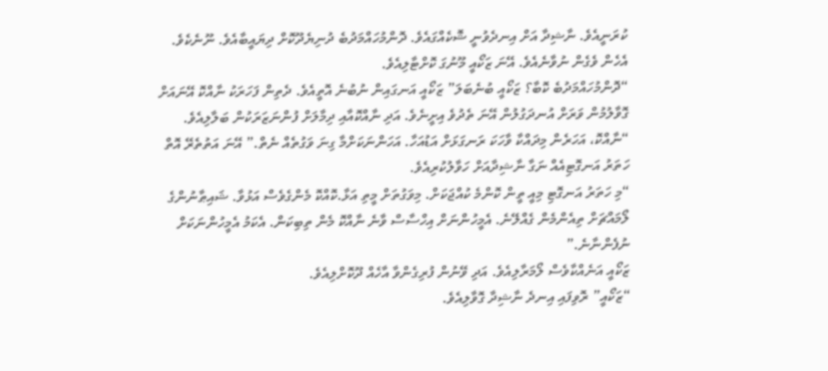ކުރަނީއެވެ. ނާޝިދާ އަށް އިނދެވުނީ ޝޮކެއްގައެވެ. ދޮންމުހައްމަދުބެ ދުނިޔެދޫކޮށް ދިޔައީބާއެވެ. ނޫނެކެވެ. އެހެން ވެގެން ނުވާނެއެވެ. އޭނަ ޒަކޯއީ މޫނުގަ ކޮށްޓާލިއެވެ.
“ދޮންމުހައްމަދުބެ ކޮބާ؟ ޒަކޯއީ ބުނެބަލަ” ޒަކޯއީ އަނގައިން ނުބުނެ އޮތީއެވެ. ދެތިން ފަހަރަކު ނާއްކޮ އޭނައަށް ގޮވާލުމުން ވަރަށް އުނދަގުލުން އޭނަ ތެދުވެ އިށީނެވެ. އަދި ނާއްކޮއާއި ދިމާލަށް ފުންނަޒަރަކުން ބަލާލިއެވެ.
“ނާއްކޮ، އަހަރެން މިދައްކާ ވާހަކަ ރަނގަޅަށް އަޑުއަހާ. އަހަންނަކަށްމާ ގިނަ ވަގުތެއް ނެތް.” އޭނަ އަތުތެރޭ އޮތް ހަތަރު އަނގޮޓިއެއް ނަގާ ނާޝިދާއަށް ހަވާލުކުރިއެވެ.
“މި ހަތަރު އަނގޮޓި މިއީ ތީން ކޮންމެ ކުއްޖަކަށް. މިވަގުތަށް މީތި އަޅާ.ކޮއްކޮ މެންގެވެސް އަޅުވާ. ޝައިޠާނުންގެ ލޯމައްޗަށް ތިއެންމެން ގެއްލޭނެ. އެމީހުންނަށް އިހްސާސް ވާނެ ނާއްކޮ މެން ތިބިކަން. އެކަމު އެމީހުންނަކަށް ނުފެންނާނެ.”
ޒަކޯއީ އަނެއްކާވެސް ލޯމަރާލިއެވެ. އަދި ވޭނުން ފުރިގެންވާ އާހެއް ދޫކޮށްލިއެވެ.
“ޒަކޯއީ” ރޮވިފައި އިނދެ ނާޝިދާ ގޮވާލިއެވެ.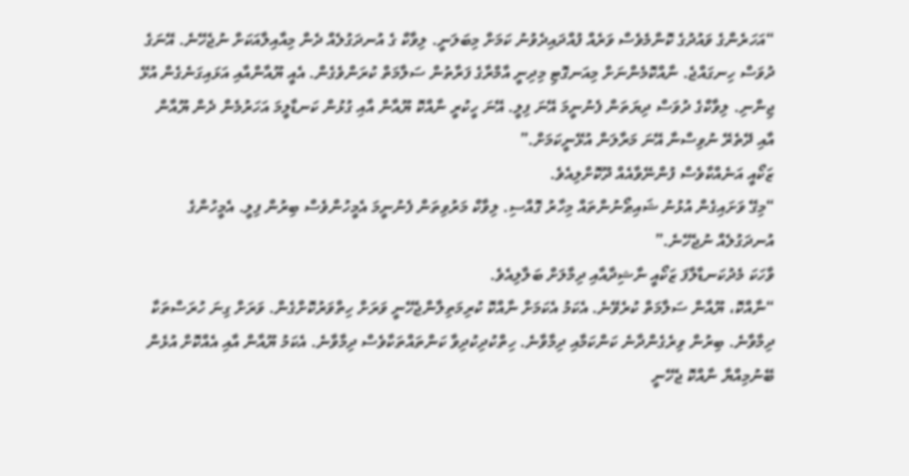“އަހަރެންގެ ވައުދުގެ ކޮންމެވެސް ވަރެއް ފުއްދައިދެވުނު ކަމަށް މިބަލަނީ. ލިވާކް ގެ އުނދަގުލެއް ދެން މިއާއިލާއަކަށް ނުޖެހޭނެ. އޭނަގެ ދުވަސް ހިނގައްޖެ. ނާއްކޮމެންނަށް މިއަނގޮޓި މިދިނީ އާމްރާގެ ފަރާތުން ސަލާމަތް ކުރަންވެގެން. އެއީ ޔޫއާންއާއި އަޅައިގަނެގެން އުޅޭ ޖިންނި. ލިވާކްގެ ދުވަސް ދިޔަތަން ފެނުނީމަ އޭނަ ފިލީ. އޭނަ ހީކުރީ ނާއްކޮ ޔޫއާން އާއި ގުޅުން ކަނޑާލީމަ އަހަރުމެން ދެން ޔޫއާން އާއި ދޭތެރޭ ނުވިސްނާ އޭނަ މަރާލަން އުޅޭނީކަމަށް.”
ޒަކޯއީ އަނެއްކާވެސް ފުންނޭވާއެއް ދޫކޮށްލިއެވެ.
“މިގޭ ވަށައިގެން އުޅުނު ޝައިޠޯނުންތައް މިހާރު ގޮއްސި. ލިވާކް މަރުވިތަން ފެނުނީމަ އެމީހުންވެސް ބިރުން ފިލީ. އެމީހުންގެ އުނދަގުލެއް ނުޖެހޭނެ.”
ވާހަކަ މެދުކަނޑާލާފަ ޒަކޯއީ ނާޝިދާއާއި ދިމާލަށް ބަލާލިއެވެ.
“ނާއްކޮ، ޔޫއާން ސަލާމަތް ކުރެވޭނެ. އެކަމު އެކަމަށް ނާއްކޮ ކުރިމަތިލާންޖެހޭނީ ވަރަށް ހިތްވަރުކޮށްގެން. ވަރަށް ގިނަ ހުރަސްތަކާ ދިމާވާނެ. ބިރުން ވިރެގެންދާނެ ކަންކަމާއި ދިމާވާނެ. ހިތްކުދިކުދިވާ ކަންތައްތަކާވެސް ދިމާވާނެ. އެކަމު ޔޫއާން އާއި އެއްކޮށް އުޅެން ބޭނުމިއްޔާ ނާއްކޮ ޖެހޭނީ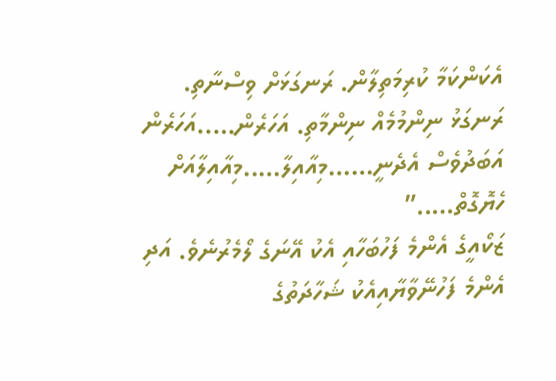އެކަންކަމާ ކުރިމަތިލާން. ރަނގަޅަށް ވިސްނާތި. ރަނގަޅު ނިންމުމެއް ނިންމާތި. އަހަރެން…..އަހަރެން އަބަދުވެސް އެދެނީ……މިއާއިލާ…..މިއާއިލާއަށް ހެޔޮގޮތް…..”
ޒަކޯއީގެ އެންމެ ފަހުބަހާއި އެކު އޭނަގެ ލޯމެރުނެވެ. އަދި އެންމެ ފަހުނޭވާޔާއިއެކު ޝަހާދަތުގެ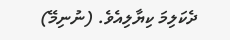ދެކަލިމަ ކިޔާލިއެވެ. (ނުނިމޭ)